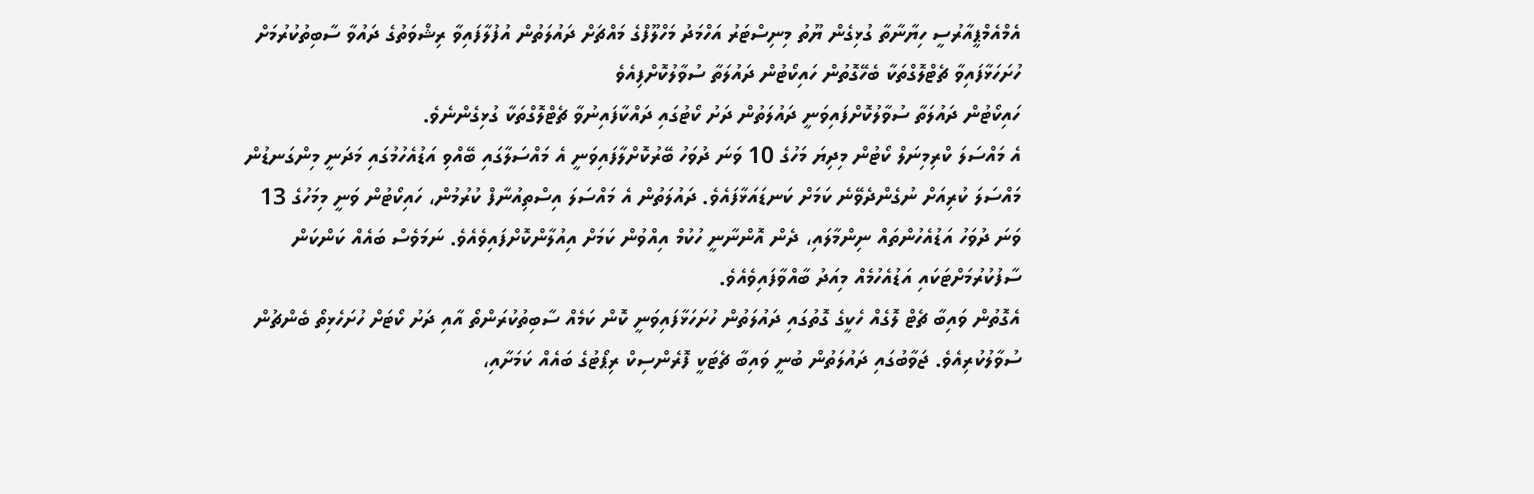އެމްއެމްޕީއާރުސީ ހިޔާނާތާ ގުޅިގެން ޔޫތު މިނިސްޓަރު އަހްމަދު މަހްލޫފްގެ މައްޗަށް ދައުލަތުން އުފުލާފައިވާ ރިޝްވަތުގެ ދައުވާ ސާބިތުކުރުމަށް ހުށަހަޅާފައިވާ ޗެޓްލޮގްތަކާ ބެހޭގޮތުން ހައިކޯޓުން ދައުލަތާ ސުވާލުކޮށްފިއެވެ
ހައިކޯޓުން ދައުލަތާ ސުވާލުކޮށްފައިވަނީ ދައުލަތުން ދަށު ކޯޓުގައި ދައްކާފައިނުވާ ޗެޓްލޮގްތަކާ ގުޅިގެންނެވެ.
އެ މައްސަލަ ކްރިމިނަލް ކޯޓުން މިދިޔަ މަހުގެ 10 ވަނަ ދުވަހު ބޭރުކޮށްލާފައިވަނީ އެ މައްސަލާގައި ބޭއްވި އަޑުއެހުމުގައި މަދަނީ މިންގަނޑުން މައްސަލަ ކުރިއަށް ނުގެންދެވޭނެ ކަމަށް ކަނޑައަޅާފައެވެ. ދައުލަތުން އެ މައްސަލަ އިސްތިއުނާފް ކުރުމުން، ހައިކޯޓުން ވަނީ މިމަހުގެ 13 ވަނަ ދުވަހު އަޑުއެހުންތައް ނިންމާލައި، ދެން އޮންނާނީ ހުކުމް އިއްވުން ކަމަށް އިއުލާންކޮށްފައިވެއެވެ. ނަމަވެސް ބައެއް ކަންކަން ސާފުކުރުމަށްޓަކައި އަޑުއެހުމެއް މިއަދު ބާއްވާފައިވެއެވެ.
އެގޮތުން ވައިބާ ޗެޓް ލޮގެއް ހެކީގެ ގޮތުގައި ދައުލަތުން ހުށަހަޅާފައިވަނީ ކޮން ކަމެއް ސާބިތުކުރަންތޯ އާއި ދަށު ކޯޓަށް ހުށަހެޅިތޯ ބެންޗުން ސުވާލުކުރިއެވެ. ޖަވާބުގައި ދައުލަތުން ބުނީ ވައިބާ ޗެޓަކީ ފޮރެންސިކް ރިޕޯޓުގެ ބައެއް ކަމަށާއި،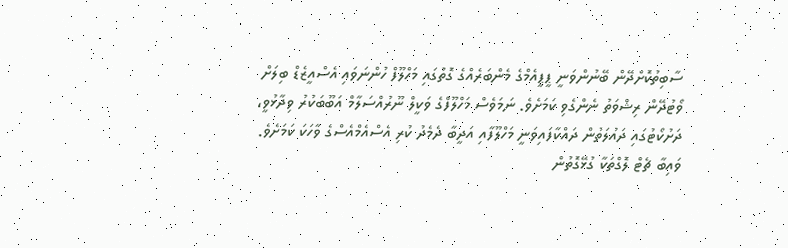ސާބިތުކޮށްދޭން ބޭނުންވަނީ ޕީޕީއެމްގެ މެންބަރެއްގެ ގޮތުގައި މަހްލޫފް ހުންނަވައި އެސްއީޒެޑް ބިލަށް ވޯޓުދޭން ރިޝްވަތު ނެންގެވި ކަމަށެވެ. ނަމަވެސް މަހްލޫފްގެ ވަކީލް ނޫރުއްސަލާމް އަބޫބަކުރު ވިދާޅުވީ، ދަށުކޯޓުގައި ދައުލަތުން ދައްކާފައިވަނީ މަހްލޫފާއި އަދީބާ ދެމެދު ކުރި އެސްއެމްއެސްގެ ވާހަކަ ކަމަށެވެ.
ވައިބާ ޗެޓް ލޮގްތަކާ ގުޅޭގޮތުން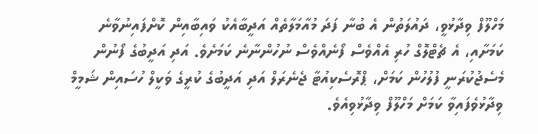މަހްލޫފް ވިދާޅުވީ، ދައުލަތުން އެ ބުނާ ފަދަ މުއާމަލާތެއް އަދީބާއެކު ވައިބާއިން ކޮށްފައިނުވާނެ ކަމަށާއި، އެ ޗެޓްލޮގް ހުރި އެއްވެސް ފޯނެއްވެސް ނުހުންނާނެ ކަމަށެވެ. އަދި އަދީބުގެ ފޯނުން މެސެޖުކުރަނީ ފުލުހުން ކަމަށް، ޕްރޮސެކިއުޓާ ޖެނެރަލް އަދި އަދީބުގެ ކުރީގެ ވަކީލް ހުސައިން ޝަމީމް ވިދާޅުވެފައިވާ ކަމަށް މަހްލޫފް ވިދާޅުވިއެވެ.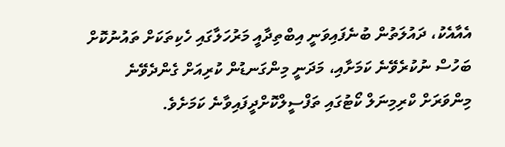އެއާއެކު، ދައުލަތުން ބުނެފައިވަނީ އިބްތިދާއީ މަރުހަލާގައި ހެކިތަކަށް ތައުނުކޮށް ބަހުސް ނުކުރެވޭނެ ކަމަށާއި، މަދަނީ މިންގަނޑުން ކުރިއަށް ގެންދެވޭނެ މިންވަރަށް ކްރިމިނަލް ކޯޓުގައި ތަފްސީލްކޮށްދީފައިވާނެ ކަމަށެވެ.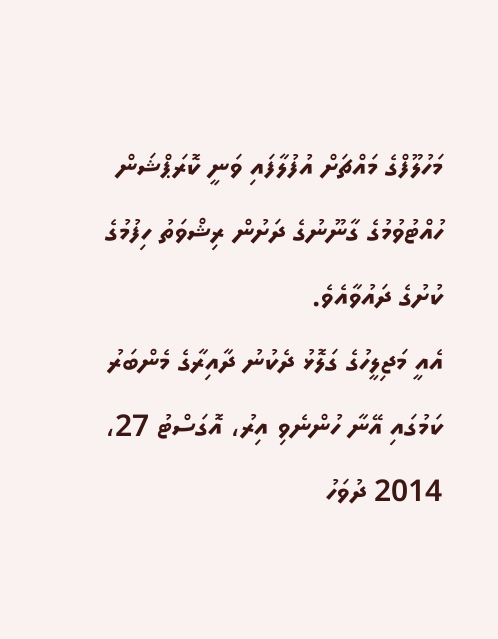މަހުލޫފްގެ މައްޗަށް އުފުލާފައި ވަނީ ކޮރަޕްޝަން ހުއްޓުވުމުގެ ގާނޫނުގެ ދަށުން ރިޝްވަތު ހިފުމުގެ ކުށުގެ ދައުވާއެވެ.
އެއީ މަޖިލީހުގެ ގަލޮޅު ދެކުނު ދާއިރާގެ މެންބަރު ކަމުގައި އޭނާ ހުންނެވި އިރު، އޮގަސްޓު 27، 2014 ދުވަހު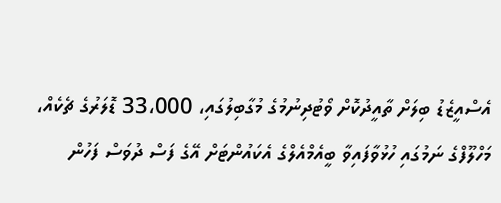އެސްއީޒެޑު ބިލަށް ތާއީދުކޮށް ވޯޓުދިނުމުގެ މުގާބިލުގައި، 33،000 ޑޮލަރުގެ ޗެކެއް، މަހްލޫފްގެ ނަމުގައި ހުޅުވާފައިވާ ބީއެމްއެލްގެ އެކައުންޓަށް އޭގެ ފަސް ދުވަސް ފަހުން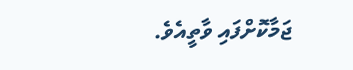ޖަމާކޮށްފައި ވާތީއެވެ.